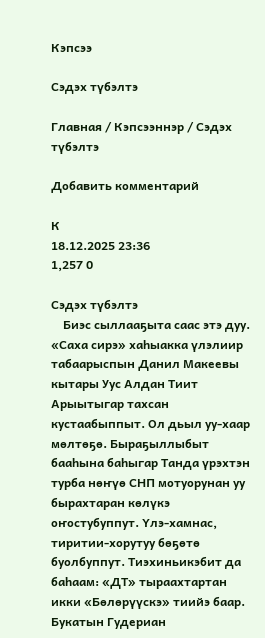Кэпсээ

Сэдэх түбэлтэ

Главная / Кэпсээннэр / Сэдэх түбэлтэ

Добавить комментарий

К
18.12.2025 23:36
1,257 0

Сэдэх түбэлтэ
    Биэс сыллааҕыта саас этэ дуу. «Саха сирэ» хаһыакка үлэлиир табаарыспын Данил Макеевы кытары Уус Алдан Тиит Арыытыгар тахсан кустаабыппыт. Ол дьыл уу-хаар мөлтөҕө. Быраҕыллыбыт бааһына баһыгар Танда үрэхтэн турба нөҥүө СНП мотуорунан уу бырахтаран көлүкэ оҥостубуппут. Үлэ-хамнас, тиритии-хорутуу бөҕөтө буолбуппут. Тиэхиньикэбит да баһаам: «ДТ» тыраахтартан икки «Бөлөрүүскэ» тиийэ баар. Букатын Гудериан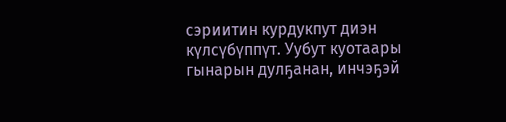сэриитин курдукпут диэн күлсүбүппүт. Уубут куотаары гынарын дулҕанан, инчэҕэй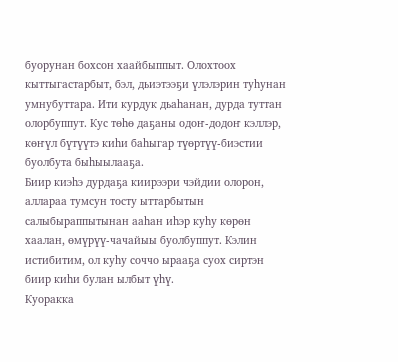буорунан бохсон хаайбыппыт. Олохтоох кыттыгастарбыт, бэл, дьиэтээҕи үлэлэрин туһунан умнубуттара. Ити курдук дьаһанан, дурда туттан олорбуппут. Кус төһө даҕаны одоҥ-додоҥ кэллэр, көҥүл бүтүүтэ киһи баһыгар түөртүү-биэстии буолбута быһыылааҕа.
Биир киэһэ дурдаҕа киирээри чэйдии олорон, аллараа тумсун тосту ыттарбытын салыбыраппытынан ааһан иһэр куһу көрөн хаалан, өмүрүү-чачайыы буолбуппут. Кэлин истибитим, ол куһу соччо ырааҕа суох сиртэн биир киһи булан ылбыт үһү.
Куоракка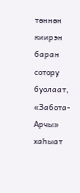төннөн киирэн баран сотору буолаат, «Забота-Арчы» хаһыат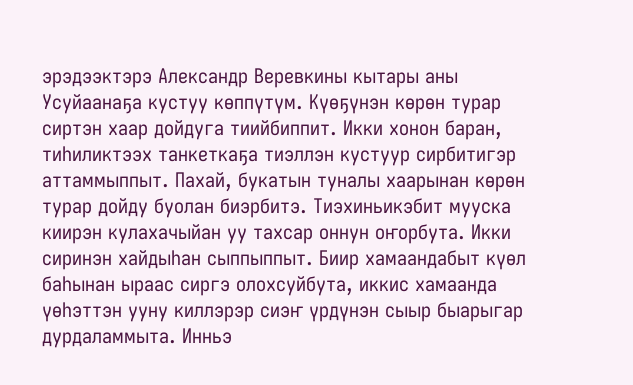эрэдээктэрэ Александр Веревкины кытары аны Усуйаанаҕа кустуу көппүтүм. Күөҕүнэн көрөн турар сиртэн хаар дойдуга тиийбиппит. Икки хонон баран, тиһиликтээх танкеткаҕа тиэллэн кустуур сирбитигэр аттаммыппыт. Пахай, букатын туналы хаарынан көрөн турар дойду буолан биэрбитэ. Тиэхиньикэбит мууска киирэн кулахачыйан уу тахсар оннун оҥорбута. Икки сиринэн хайдыһан сыппыппыт. Биир хамаандабыт күөл баһынан ыраас сиргэ олохсуйбута, иккис хамаанда үөһэттэн ууну киллэрэр сиэҥ үрдүнэн сыыр быарыгар дурдаламмыта. Инньэ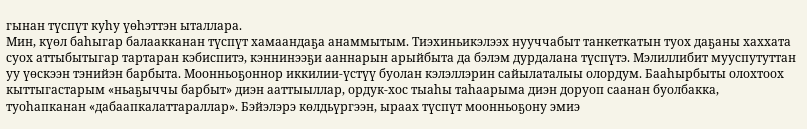гынан түспүт куһу үөһэттэн ыталлара.
Мин, күөл баһыгар балаакканан түспүт хамаандаҕа анаммытым. Тиэхиньикэлээх нууччабыт танкеткатын туох даҕаны хаххата суох аттыбытыгар тартаран кэбиспитэ, кэннинээҕи ааннарын арыйбыта да бэлэм дурдалана түспүтэ. Мэлиллибит мууспутуттан уу үөскээн тэнийэн барбыта. Моонньоҕоннор иккилии-үстүү буолан кэлэллэрин сайылаталыы олордум. Бааһырбыты олохтоох кыттыгастарым «ньаҕыччы барбыт» диэн ааттыыллар, ордук-хос тыаһы таһаарыма диэн доруоп саанан буолбакка, туоһапканан «дабаапкалаттараллар». Бэйэлэрэ көлдьүргээн, ыраах түспүт моонньоҕону эмиэ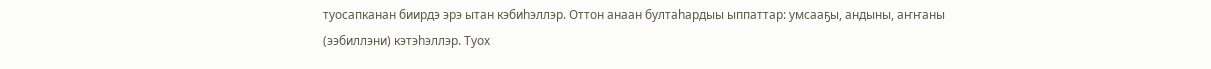туосапканан биирдэ эрэ ытан кэбиһэллэр. Оттон анаан бултаһардыы ыппаттар: умсааҕы, андыны, аҥҥаны (ээбиллэни) кэтэһэллэр. Туох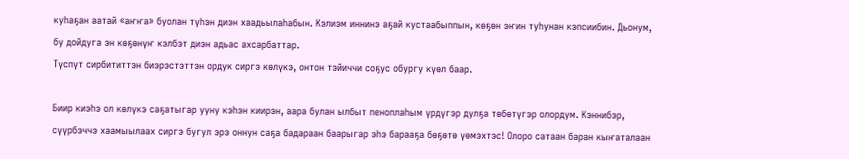куһаҕан аатай «аҥҥа» буолан түһэн диэн хаадьылаһабын. Кэлиэм иннинэ аҕай кустаабыппын, көҕөн эҥин туһунан кэпсиибин. Дьонум, бу дойдуга эн көҕөнүҥ кэлбэт диэн адьас ахсарбаттар.
Түспүт сирбититтэн биэрэстэттэн ордук сиргэ көлүкэ, онтон тэйиччи соҕус обургу күөл баар.

Биир киэһэ ол көлүкэ саҕатыгар ууну кэһэн киирэн, аара булан ылбыт пеноплаһым үрдүгэр дулҕа төбөтүгэр олордум. Кэннибэр, сүүрбэччэ хаамыылаах сиргэ бугул эрэ оннун саҕа бадараан баарыгар эһэ барааҕа бөҕөтө үөмэхтэс! Олоро сатаан баран кыҥаталаан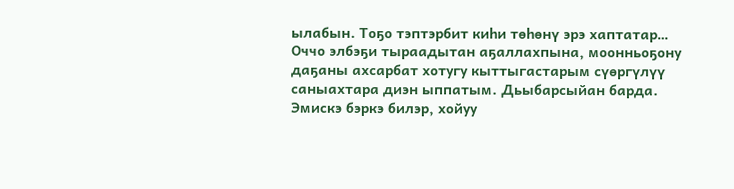ылабын. Тоҕо тэптэрбит киһи төһөнү эрэ хаптатар… Оччо элбэҕи тыраадытан аҕаллахпына, моонньоҕону даҕаны ахсарбат хотугу кыттыгастарым сүөргүлүү саныахтара диэн ыппатым. Дьыбарсыйан барда. Эмискэ бэркэ билэр, хойуу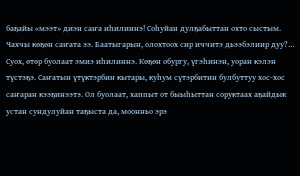баҕайы «мээт» диэн саҥа иһилиннэ! Соһуйан дулҕабыттан охто сыстым. Чахчы көҕөн саҥата ээ. Баатыгарын, олохтоох сир иччитэ дьээбэлиир дуу?… Суох, өтөр буолаат эмиэ иһилиннэ. Көҕөн обургу, үгэһинэн, уоран кэлэн түстэҕэ. Саҥатын үтүктэрбин кытары, куһум сүтэрбитин булбуттуу хос-хос саҥаран кээҕинээтэ. Ол буолаат, хаппыт от быыһыттан соруктаах аҕайдык устан сундулуйан таҕыста да, моонньо эрэ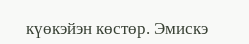күөкэйэн көстөр. Эмискэ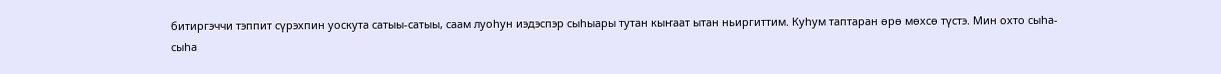битиргэччи тэппит сүрэхпин уоскута сатыы-сатыы, саам луоһун иэдэспэр сыһыары тутан кыҥаат ытан ньиргиттим. Куһум таптаран өрө мөхсө түстэ. Мин охто сыһа-сыһа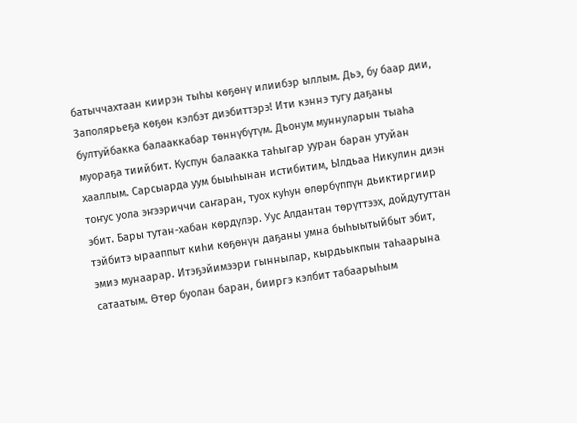батыччахтаан киирэн тыһы көҕөнү илиибэр ыллым. Дьэ, бу баар дии, Заполярьеҕа көҕөн кэлбэт диэбиттэрэ! Ити кэннэ тугу даҕаны бултуйбакка балааккабар төннүбүтүм. Дьонум муннуларын тыаһа муораҕа тиийбит. Куспун балаакка таһыгар ууран баран утуйан хааллым. Сарсыарда уум быыһынан истибитим, Ылдьаа Никулин диэн тоҥус уола эҥээриччи саҥаран, туох куһун өлөрбүппүн дьиктиргиир эбит. Бары тутан-хабан көрдүлэр. Уус Алдантан төрүттээх, дойдутуттан тэйбитэ ырааппыт киһи көҕөнүн даҕаны умна быһыытыйбыт эбит, эмиэ мунаарар. Итэҕэйимээри гыннылар, кырдьыкпын таһаарына сатаатым. Өтөр буолан баран, бииргэ кэлбит табаарыһым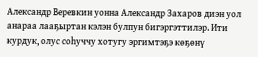Александр Веревкин уонна Александр Захаров диэн уол анараа лааҕыртан кэлэн булпун бигэргэттилэр. Ити курдук, олус соһуччу хотугу эргимтэҕэ көҕөнү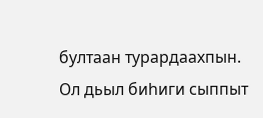бултаан турардаахпын.
Ол дьыл биһиги сыппыт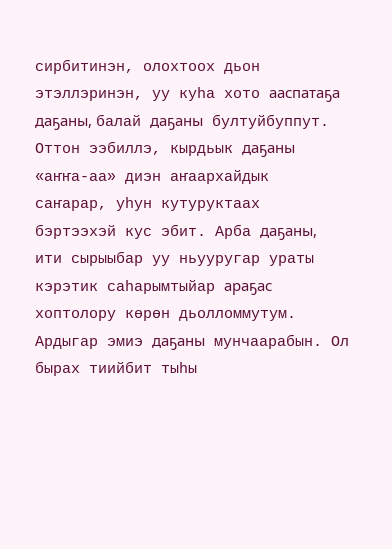сирбитинэн, олохтоох дьон этэллэринэн, уу куһа хото ааспатаҕа даҕаны, балай даҕаны бултуйбуппут. Оттон ээбиллэ, кырдьык даҕаны «аҥҥа-аа» диэн аҥаархайдык саҥарар, уһун кутуруктаах бэртээхэй кус эбит. Арба даҕаны, ити сырыыбар уу ньууругар ураты кэрэтик саһарымтыйар араҕас хоптолору көрөн дьолломмутум. Ардыгар эмиэ даҕаны мунчаарабын. Ол бырах тиийбит тыһы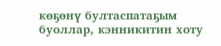көҕөнү бултаспатаҕым буоллар, кэнникитин хоту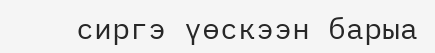сиргэ үөскээн барыа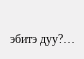эбитэ дуу?…